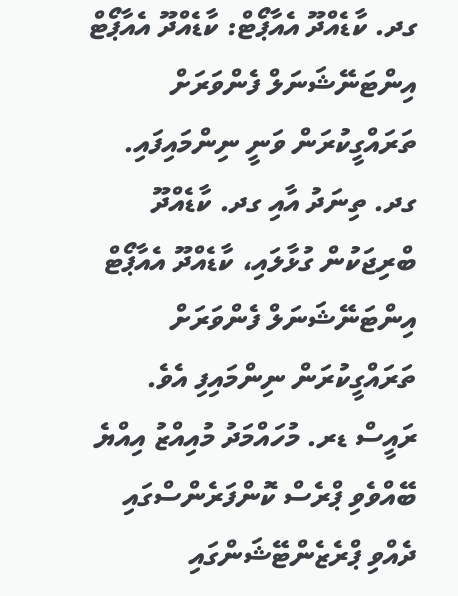ގދ. ކާޑެއްދޫ އެއާޕޯޓް: ކާޑެއްދޫ އެއާޕޯޓް އިންޓަނޭޝަނަލް ފެންވަރަށް ތަރައްގީކުރަން ވަނީ ނިންމައިފައި.
ގދ. ތިނަދު އާއި ގދ. ކާޑެއްދޫ ބްރިޖަކުން ގުޅާލައި، ކާޑެއްދޫ އެއާޕޯޓް އިންޓަނޭޝަނަލް ފެންވަރަށް ތަރައްގީކުރަން ނިންމައިފި އެވެ.
ރައީސް ޑރ. މުހައްމަދު މުއިއްޒު އިއްޔެ ބޭއްވެވި ޕްރެސް ކޮންފަރެންސްގައި ދެއްވި ޕްރެޒެންޓޭޝަންގައި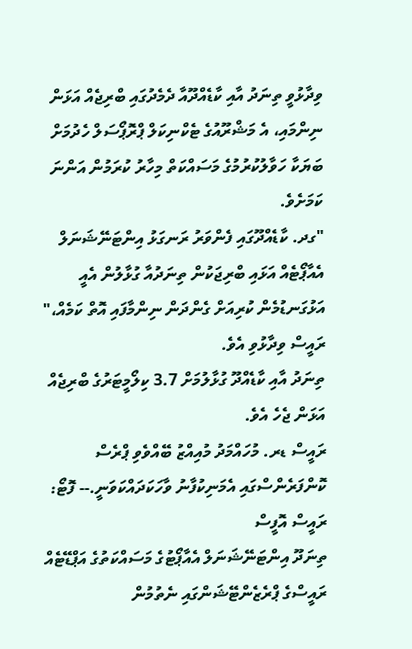ވިދާޅުވީ ތިނަދު އާއި ކާޑެއްދޫއާ ދެމެދުގައި ބްރިޖެއް އަޅަން ނިންމައި، އެ މަޝްރޫއުގެ ޓެކްނިކަލް ޕްރޮޕޯސަލް ހެދުމަށް ބަޔަކާ ހަވާލުކުރުމުގެ މަސައްކަތް މިހާރު ކުރަމުން އަންނަ ކަމަށެވެ.
"ގދ. ކާޑެއްދޫގައި ފެންވަރު ރަނގަޅު އިންޓަނޭޝަނަލް އެއާޕޯޓެއް އަޅައި ބްރިޖަކުން ތިނަދުއާ ގުޅާލުން އެއީ އަޅުގަނޑުމެން ކުރިއަށް ގެންދަން ނިންމާފައި އޮތް ކަމެއް،" ރައީސް ވިދާޅުވި އެވެ.
ތިނަދު އާއި ކާޑެއްދޫ ގުޅާލުމަށް 3.7 ކިލޯމީޓަރުގެ ބްރިޖެއް އަޅަން ޖެހެ އެވެ.
ރައީސް ޑރ. މުހައްމަދު މުއިއްޒު ބޭއްވެވި ޕްރެސް ކޮންފަރެންސްގައި އެމަނިކުފާނު ވާހަކަދައްކަވަނީ.-- ފޮޓޯ: ރައީސް އޮފީސް
ތިނަދޫ އިންޓަނޭޝަނަލް އެއާޕޯޓުގެ މަސައްކަތުގެ އަޕްޑޭޓެއް ރައީސްގެ ޕްރެޒެންޓޭޝަންގައި ނެތުމުން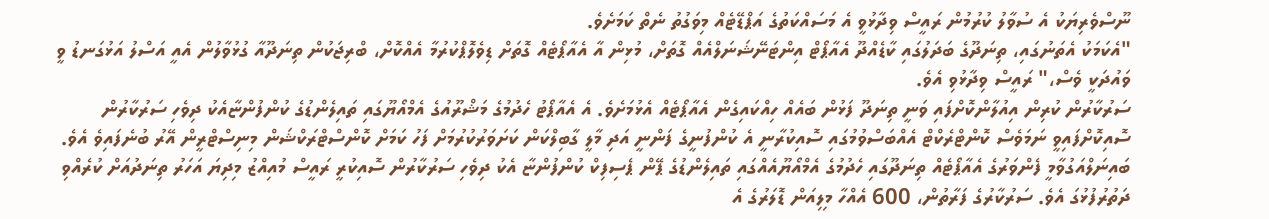ނޫސްވެރިޔަކު އެ ސުވާލު ކުރުމުން ރައީސް ވިދާޅުވީ އެ މަސައްކަތުގެ އަޕްޑޭޓެއް މިވަގުތު ނެތް ކަމަށެވެ.
"އެކަމަކު އެތަނުގައި، ތިނަދޫގެ ބަދަލުގައި ކާޑެއްދޫ އެއާޕޯޓް އިންޓަނޭޝަނަލްއެއް ގޮތަށް، މުޅިން އާ އެއާޕޯޓެއް ގޮތަށް ޑިވެލޮޕްކުރުމާ އެއްކޮށް، ބްރިޖަކުން ތިނަދޫއާ ގުޅުވާލުން އެއީ އަސްލު އަޅުގަނޑު ވީ ވައުދަކީ ވެސް،" ރައީސް ވިދާޅުވި އެވެ.
ސަރުކާރުން ކުރިން އިއުލާންކޮށްފައި ވަނީ ތިނަދޫ ފަޅުން ބައެއް ހިއްކައިގެން އެއާޕޯޓެއް އެޅުމަށެވެ. އެ އެއާޕޯޓު ހެދުމުގެ މަޝްރޫއުގެ އެމްއޯޔޫގައި ތައިލެންޑުގެ ކުންފުންޏާއެކު ދިވެހި ސަރުކާރުން ސޮއިކޮށްފައިވީ ނަމަވެސް ކޮންޓްރެކްޓް އެއްބަސްވުމުގައި ސޮއިކުރާނީ އެ ކުންފުނީގެ ފަންނީ އަދި މާލީ ގާބިލްކަން ކަށަވަރުކުރުމަށް ފަހު ކަމަށް ކޮންސްޓްރަކްޝަން މިނިސްޓްރީން އޭރު ބުނެފައިވެ އެވެ.
ބައިނަލްއަގުވާމީ ފެންވަރުގެ އެއާޕޯޓެއް ތިނަދޫގައި ހެދުމުގެ އެމްއޯޔޫއެއްގައި ތައިލެންޑުގެ ޕޭން ޕެސިފިކް ކުންފުންޏާ އެކު ދިވެހި ސަރުކާރުން ސޮއިކުރީ ރައީސް މުއިއްޒު މިދިޔަ އަހަރު ތިނަދުއަށް ކުރެއްވި ދަތުރުފުޅުގަ އެވެ. ސަރުކާރުގެ ފަރާތުން، 600 އެއްހާ މިލިއަން ޑޮލަރުގެ އެ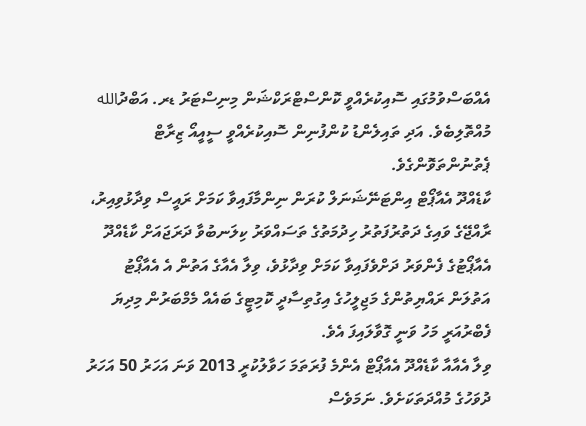އެއްބަސްވުމުގައި ސޮއިކުރެއްވީ ކޮންސްޓްރަކްޝަން މިނިސްޓަރު ޑރ. އަބްދުالله މުއްތޮލިބެވެ. އަދި ތައިލެންޑު ކުންފުނިން ސޮއިކުރެއްވީ ސީއީއޯ ޒިރާޓް ޕެތުނުންތަވޮންގެވެ.
ކާޑެއްދޫ އެއާޕޯޓް އިންޓަނޭޝަނަލް ކުރަން ނިންމާފައިވާ ކަމަށް ރައީސް ވިދާޅުވިއިރު، ރާއްޖޭގެ ވައިގެ ދަތުރުފަތުރު ހިދުމަތުގެ ތަސައްވަރު ކިލަނބުވާ ދަރަޖައަށް ކާޑެއްދޫ އެއާޕޯޓުގެ ފެންވަރު ދަށްވެފައިވާ ކަމަށް ވިދާޅުވެ، ވިލާ އެއާގެ އަތުން އެ އެއާޕޯޓު އަތުލަން ރައްޔިތުންގެ މަޖިލީހުގެ އިގުތިސާދީ ކޮމިޓީގެ ބައެއް މެމްބަރުން މިދިޔަ ފެބްރުއަރީ މަހު ވަނީ ގޮވާލައިފަ އެވެ.
ވިލާ އެއާއާ ކާޑެއްދޫ އެއާޕޯޓް އެންމެ ފުރަތަމަ ހަވާލުކުރީ 2013 ވަނަ އަހަރު 50 އަހަރު ދުވަހުގެ މުއްދަތަކަށެވެ. ނަމަވެސް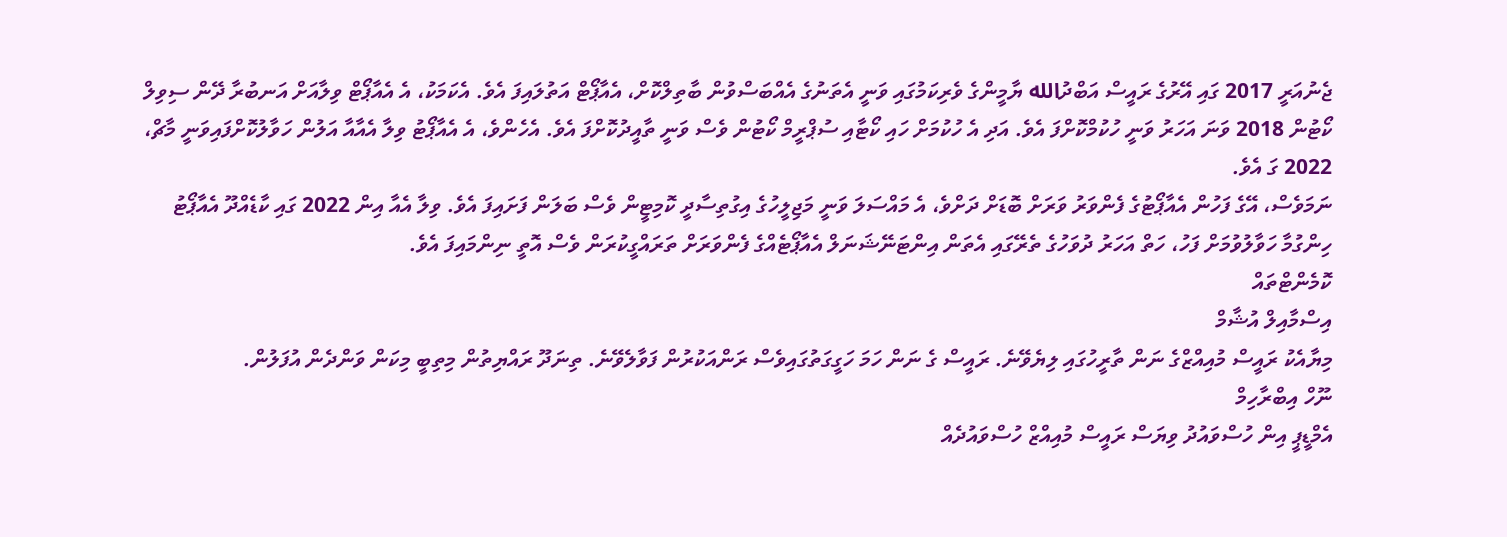ޖެނުއަރީ 2017 ގައި އޭރުގެ ރައީސް އަބްދުالله ޔާމީންގެ ވެރިކަމުގައި ވަނީ އެތަނުގެ އެއްބަސްވުން ބާތިލްކޮށް، އެއާޕޯޓް އަތުލައިފަ އެވެ. އެކަމަކު، އެ އެއާޕޯޓް ވިލާއަށް އަނބުރާ ދޭން ސިވިލް ކޯޓުން 2018 ވަނަ އަހަރު ވަނީ ހުކުމްކޮށްފަ އެވެ. އަދި އެ ހުކުމަށް ހައި ކޯޓާއި ސުޕްރީމް ކޯޓުން ވެސް ވަނީ ތާއީދުކޮށްފަ އެވެ. އެހެންވެ، އެ އެއާޕޯޓު ވިލާ އެއާއާ އަލުން ހަވާލުކޮށްފައިވަނީ މާޗް، 2022 ގަ އެވެ.
ނަމަވެސް، އޭގެ ފަހުން އެއާޕޯޓުގެ ފެންވަރު ވަރަށް ބޮޑަށް ދަށްވެ، އެ މައްސަލަ ވަނީ މަޖިލީހުގެ އިގުތިސާދީ ކޮމިޓީން ވެސް ބަލަން ފަށައިފަ އެވެ. ވިލާ އެއާ އިން 2022 ގައި ކާޑެއްދޫ އެއާޕޯޓު ހިންގުމާ ހަވާލުވުމަށް ފަހު، ހަތް އަހަރު ދުވަހުގެ ތެރޭގައި އެތަން އިންޓަނޭޝަނަލް އެއާޕޯޓެއްގެ ފެންވަރަށް ތަރައްގީކުރަން ވެސް އޮތީ ނިންމައިފަ އެވެ.
ކޮމެންޓްތައް
އިސްމާއިލް އުޝާމް
މިޔާއެކު ރައީސް މުއިއްޒްގެ ނަން ތާރީހުގައި ލިޔެވޭނެ. ރައީސް ގެ ނަން ހަމަ ހަގީގަތުގައިވެސް ރަންއަކުރުން ފަވާލެވޭނެ. ތިނަދޫ ރައްޔިތުން މިތިބީ މިކަން ވަންދެން އުފަލުން.
ނޫހް އިބްރާހިމް
އެމްޑީޕީ އިން ހުސްވައުދު ވިޔަސް ރައީސް މުއިއްޒް ހުސްވައުދެއް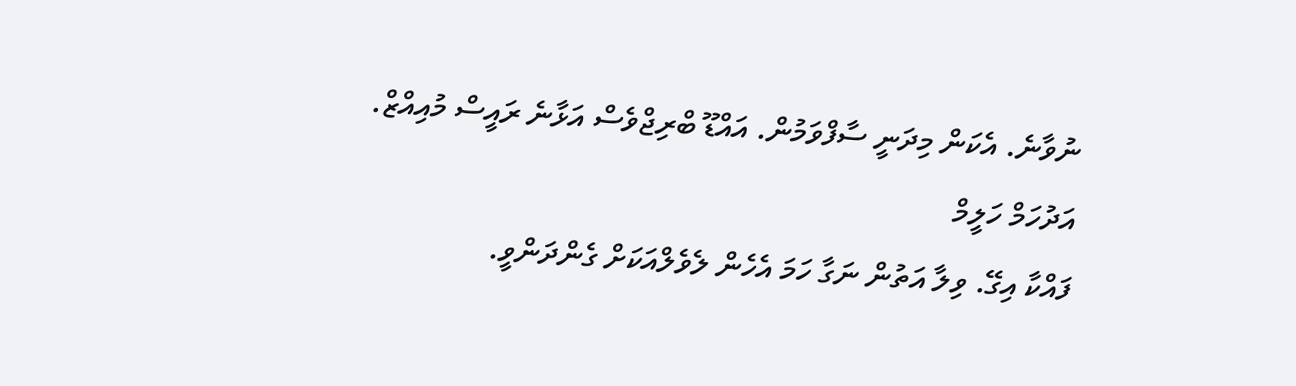ނުވާނެ. އެކަން މިދަނީ ސާފްވަމުން. އައްޑޫ ބްރިޖްވެސް އަޅާނެ ރައީސް މުއިއްޒް.
އަދުހަމް ހަލީމް
ފައްކާ އިގޭ. ވިލާ އަތުން ނަގާ ހަމަ އެހެން ލެވެލްއަކަށް ގެންދަންވީ.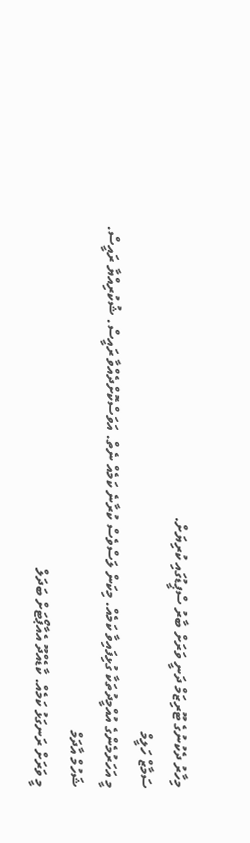މިހާރު ދެކުނުގެ ޓޫރިޒަމް ދަނީ ވަރަށް ބާރު ސްޕީޑުގައި ކުރިޔަށް.
ސަމާޒް ހަލީމް
މީ އަހަރުމެންގެ އުއްމީދުތަކާ ގުޅިފައިވާ ކަމެއް. މިކަން ލަސްވެސް ކުރާނެ ކަމެއް ނެތް. އަވަސްކޮށްދެއްވާ ރައީސް. ޝުކުރިއްޔާ ރައީސް.
ޝަހުމް އާދަމް
މީ ވަރަށް ރަނގަޅު ކަމެއް. ކާޑެއްދޫ އެއާޕޯޓަށް ބަދަލް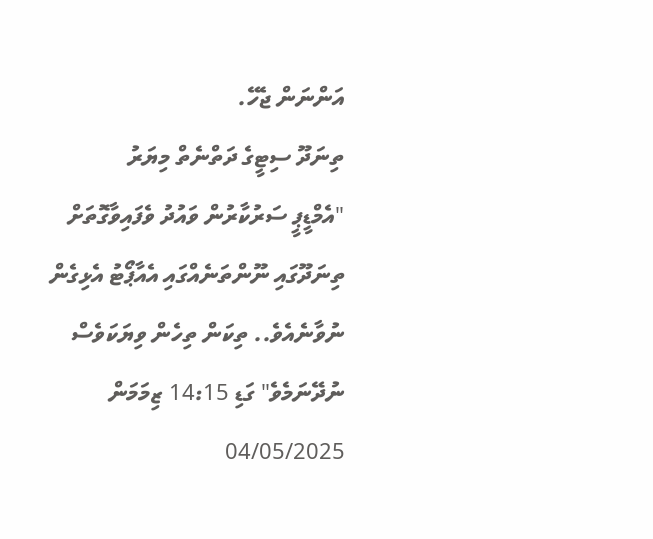އަންނަން ޖެހޭ.
ތިނަދޫ ސިޓީގެ ދަތްނެތް މިޔަރު
"އެމްޑީޕީ ސަރުކާރުން ވައުދު ވެފައިވާގޮތަށް ތިނަދޫގައި ނޫންތަނެއްގައި އެއާޕޯޓު އެޅިގެން ނުވާނެއެވެ.. ތިކަން ތިހެން ވިޔަކަވެސް ނުދޭނަމެވެ" ގަޑި 14:15 ޒިމަމަން 04/05/2025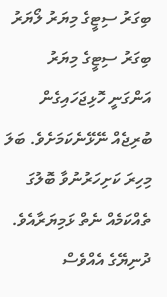ބިގަރު ސިޓީގެ މިޔަރު ލޯޔަރު
ބިގަރު ސިޓީގެ މިޔަރު އަންގަނީ ހޮޅިޖަހައިގެން ބުރިޖެއް ނޭޅޭނެކަމަށެވެ. ބަލަ މިހިރަ ކަށިހަރުނުވާ ބޮލުގަ ތެއްކަމެއް ނެތް ޅަމިޔަރާއެވެ. ދުނިޔޭގެ އެއްވެސް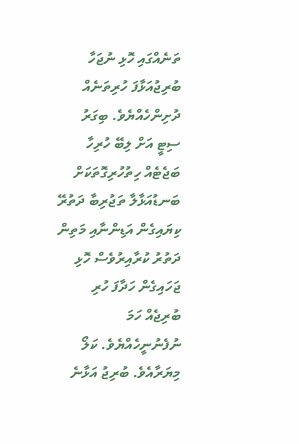ތަނެއްގައި ހޮޅި ނުޖަހާ ބުރިޖުއަޅާފަ ހުރިތަނެއް ދުށިންހެއްޔެވެ. ބިގަރު ސިޓީ އަށް ލިބޭ ހުރިހާ ބަޖެޓެއް ހިތުހުރިގޮތަކަށް ބަނޑުއަޅާލާ ތަޖުރިބާ ދަތުރޭ ކިޔައިގެން އަޑިންނާއި މަތިން ދަތުރު ކުރާއިރުވެސް ހޮޅި ޖަހައިގެން ހަދާފަ ހުރި ބުރިޖެއް ހަމަ ނުފެނުނީހެއްޔެވެ. ކަލޯ މިޔަރާއެވެ. ބުރިޖު އަޅާނެ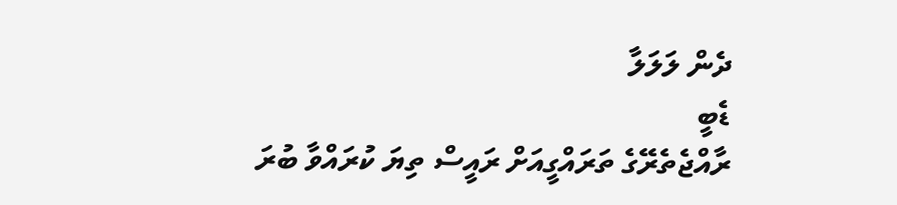ދެން ލަލަލާ
ޑެބީ
ރާއްޖެތެރޭގެ ތަރައްގީއަށް ރައީސް ތިޔަ ކުރައްވާ ބުރަ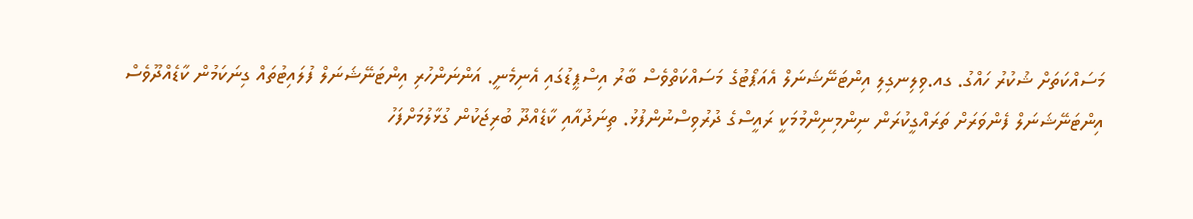މަސައްކަތަށް ޝުކުރު ހައްގު. ގއ.ވިލިނގިލި އިންޓަނޭޝަނަލް އެއަޕޯޓުގެ މަސައްކަތްވެސް ބާރު އިސްޕީޑުގައި އެނިމެނީ. އަންނަންހުރި އިންޓަނޭޝަނަލް ފުލައިޓުތައް ގިނަކަމުން ކާޑެއްދޫވެސް އިންޓަނޭޝަނަލް ފެންވަރަށް ތަރައްގީކުރަން ނިންމިނިންމުމަކީ ރައީސްގެ ދުރުވިސްނުންފުޅު. ތިނަދުއާއި ކާޑެއްދޫ ބުރިޖަކުން ގުޅާލުމަށްފަހު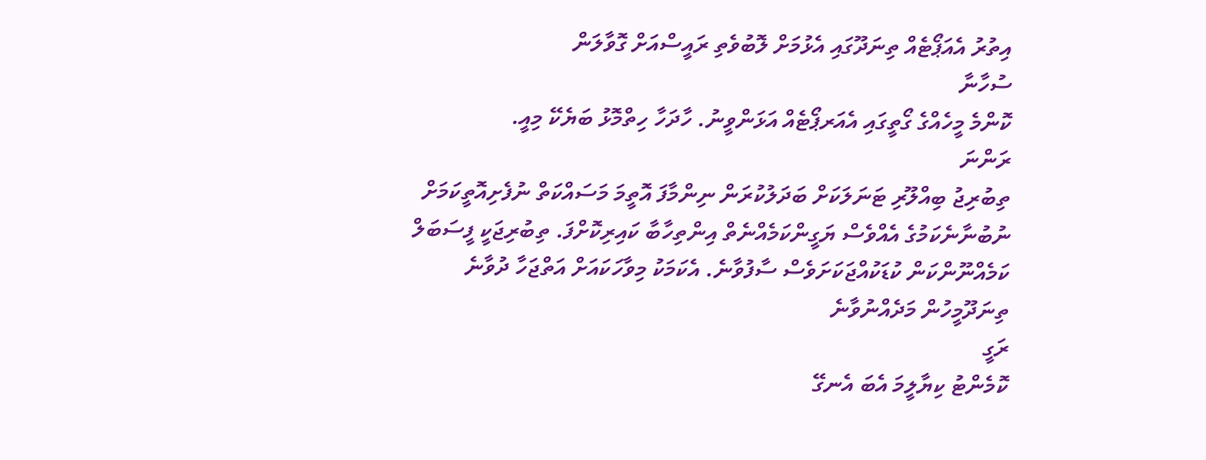އިތުރު އެއަޕޯޓެއް ތިނަދޫގައި އެޅުމަށް ލޮބުވެތި ރައީސްއަށް ގޮވާލަން
ސުހާނާ
ކޮންމެ މީހެއްގެ ގޯތީގައި އެއަރޕޯޓެއް އަޅަންވީނު. ހާދަހާ ހިތްމޮޅު ބަޔެކޭ މިއީ.
ރަންނަ
ތިބުރިޖު ބިއްލޫރި ޓަނަލަކަށް ބަދަލުކުރަން ނިންމާފަ އޮތީމަ މަސައްކަތް ނުފެށިއޮތީކަމަށް ނުބުނާނެކަމުގެ އެއްވެސް ޔަގީންކަމެއްނެތް އިންތިހާބާ ކައިރިކޮށްފަ. ތިބުރިޖަކީ ފީސަބަލް ކަމެއްނޫންކަން ކުޑަކުއްޖަކަށަވެސް ސާފުވާނެ. އެކަމަކު މިވާހަކައަށް އަތްޖަހާ ދުވާނެ ތިނަދޫމީހުން މަދެއްނުވާނެ
ރަގީ
ކޮމެންޓު ކިޔާލީމަ އެބަ އެނގޭ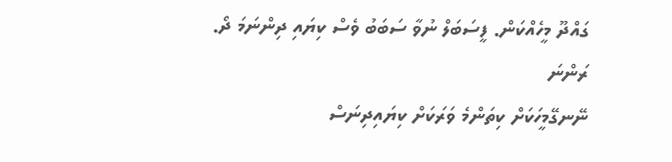ގައްދޫ މީހެއްކަން. ފީސަބަލް ނުވާ ސަބަބު ވެސް ކިޔައި ދިންނަމަ ދޯ.
ރަންނަ
ނޭނގޭމީހަކަށް ކިތަންމެ ވަރަކަށް ކިޔައިދިނަސް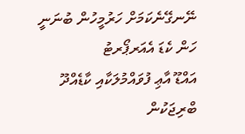ނޭނގޭނެކަމަށް ހަރުމީހުން ބުނަނީ
ހަން ކެޑަ އެއަރޕޯރޓު
އައްޑޫ އާޢި ފުވައްމުލަކާއި ކާޑެއްދޫ ބްރިޖަކުން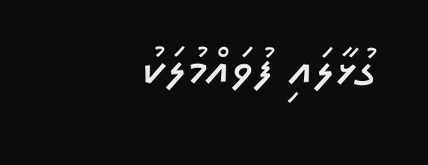ގުޅާލައި ފުވައްމުލަކު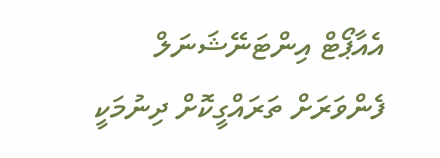އެއާޕޯޓް އިންޓަނޭޝަނަލް ފެންވަރަށް ތަރައްގީކޮށް ދިނުމަކީ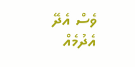ވެސް އެދޭ އެދުމެއް